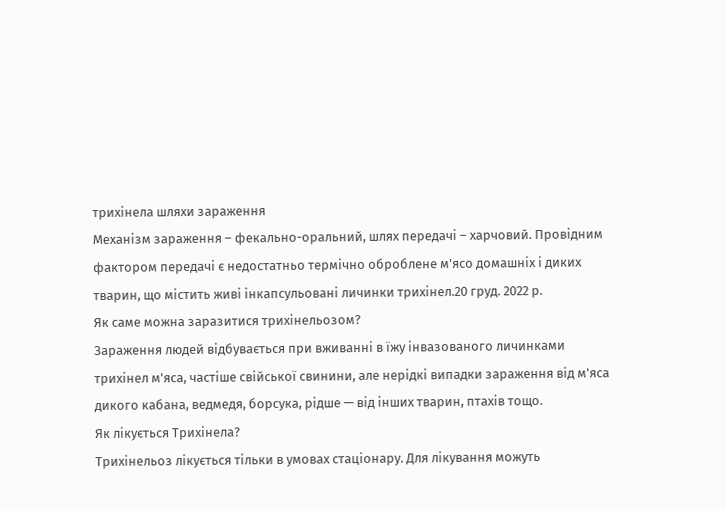трихінела шляхи зараження
Механізм зараження – фекально-оральний, шлях передачі – харчовий. Провідним фактором передачі є недостатньо термічно оброблене м'ясо домашніх і диких тварин, що містить живі інкапсульовані личинки трихінел.20 груд. 2022 р.
Як саме можна заразитися трихінельозом?
Зараження людей відбувається при вживанні в їжу інвазованого личинками трихінел м'яса, частіше свійської свинини, але нерідкі випадки зараження від м'яса дикого кабана, ведмедя, борсука, рідше — від інших тварин, птахів тощо.
Як лікується Трихінела?
Трихінельоз лікується тільки в умовах стаціонару. Для лікування можуть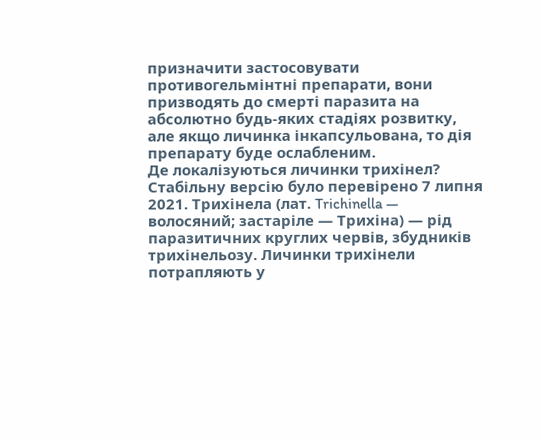призначити застосовувати противогельмінтні препарати, вони призводять до смерті паразита на абсолютно будь-яких стадіях розвитку, але якщо личинка інкапсульована, то дія препарату буде ослабленим.
Де локалізуються личинки трихінел?
Стабільну версію було перевірено 7 липня 2021. Трихінела (лат. Trichinella — волосяний; застаріле — Трихіна) — рід паразитичних круглих червів, збудників трихінельозу. Личинки трихінели потрапляють у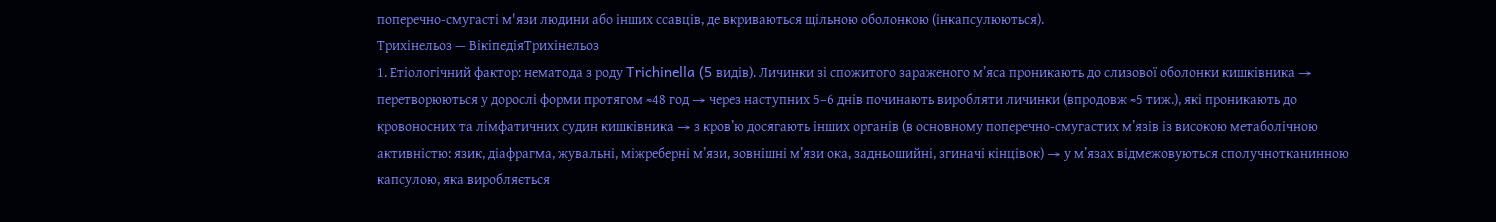поперечно-смугасті м'язи людини або інших ссавців, де вкриваються щільною оболонкою (інкапсулюються).
Трихінельоз — ВікіпедіяТрихінельоз
1. Етіологічний фактор: нематода з роду Trichinella (5 видів). Личинки зі спожитого зараженого м’яса проникають до слизової оболонки кишківника → перетворюються у дорослі форми протягом ≈48 год → через наступних 5–6 днів починають виробляти личинки (впродовж ≈5 тиж.), які проникають до кровоносних та лімфатичних судин кишківника → з кров’ю досягають інших органів (в основному поперечно-смугастих м’язів із високою метаболічною активністю: язик, діафрагма, жувальні, міжреберні м’язи, зовнішні м’язи ока, задньошийні, згиначі кінцівок) → у м’язах відмежовуються сполучнотканинною капсулою, яка виробляється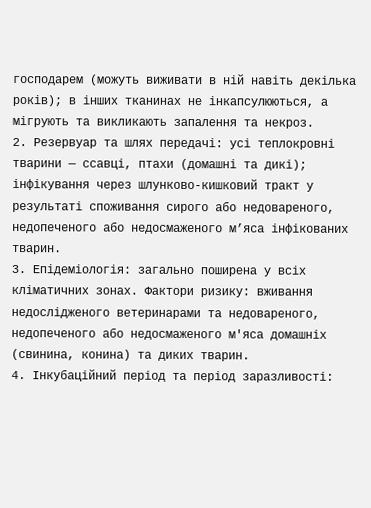господарем (можуть виживати в ній навіть декілька років); в інших тканинах не інкапсулюються, а мігрують та викликають запалення та некроз.
2. Резервуар та шлях передачі: усі теплокровні тварини — ссавці, птахи (домашні та дикі); інфікування через шлунково-кишковий тракт у результаті споживання сирого або недовареного, недопеченого або недосмаженого м’яса інфікованих тварин.
3. Епідеміологія: загально поширена у всіх кліматичних зонах. Фактори ризику: вживання недослідженого ветеринарами та недовареного, недопеченого або недосмаженого м'яса домашніх (свинина, конина) та диких тварин.
4. Інкубаційний період та період заразливості: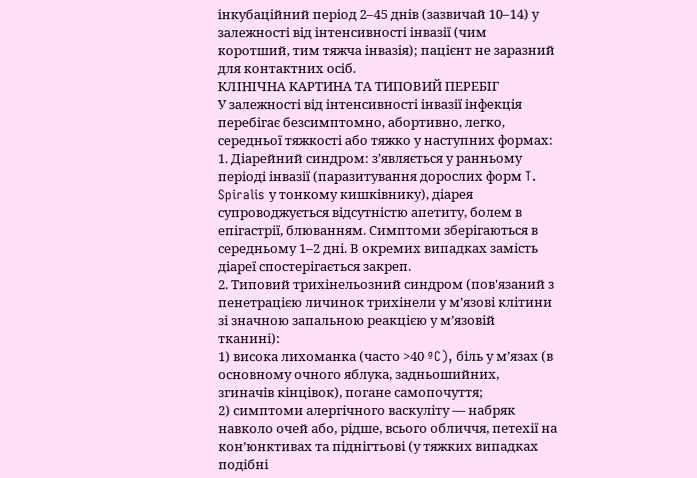інкубаційний період 2–45 днів (зазвичай 10–14) у залежності від інтенсивності інвазії (чим коротший, тим тяжча інвазія); пацієнт не заразний для контактних осіб.
КЛІНІЧНА КАРТИНА ТА ТИПОВИЙ ПЕРЕБІГ
У залежності від інтенсивності інвазії інфекція перебігає безсимптомно, абортивно, легко, середньої тяжкості або тяжко у наступних формах:
1. Діарейний синдром: з’являється у ранньому періоді інвазії (паразитування дорослих форм T. Spiralis у тонкому кишківнику), діарея супроводжується відсутністю апетиту, болем в епігастрії, блюванням. Симптоми зберігаються в середньому 1–2 дні. В окремих випадках замість діареї спостерігається закреп.
2. Типовий трихінельозний синдром (пов'язаний з пенетрацією личинок трихінели у м’язові клітини зі значною запальною реакцією у м’язовій тканині):
1) висока лихоманка (часто >40 ºC), біль у м’язах (в основному очного яблука, задньошийних, згиначів кінцівок), погане самопочуття;
2) симптоми алергічного васкуліту — набряк навколо очей або, рідше, всього обличчя, петехії на кон’юнктивах та піднігтьові (у тяжких випадках подібні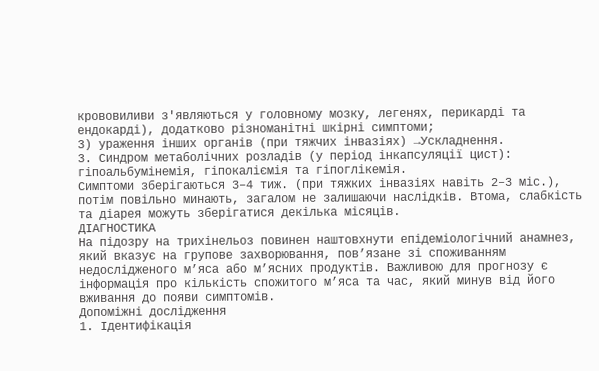крововиливи з'являються у головному мозку, легенях, перикарді та ендокарді), додатково різноманітні шкірні симптоми;
3) ураження інших органів (при тяжчих інвазіях) →Ускладнення.
3. Синдром метаболічних розладів (у період інкапсуляції цист): гіпоальбумінемія, гіпокаліємія та гіпоглікемія.
Симптоми зберігаються 3–4 тиж. (при тяжких інвазіях навіть 2–3 міс.), потім повільно минають, загалом не залишаючи наслідків. Втома, слабкість та діарея можуть зберігатися декілька місяців.
ДІАГНОСТИКА
На підозру на трихінельоз повинен наштовхнути епідеміологічний анамнез, який вказує на групове захворювання, пов’язане зі споживанням недослідженого м’яса або м’ясних продуктів. Важливою для прогнозу є інформація про кількість спожитого м’яса та час, який минув від його вживання до появи симптомів.
Допоміжні дослідження
1. Ідентифікація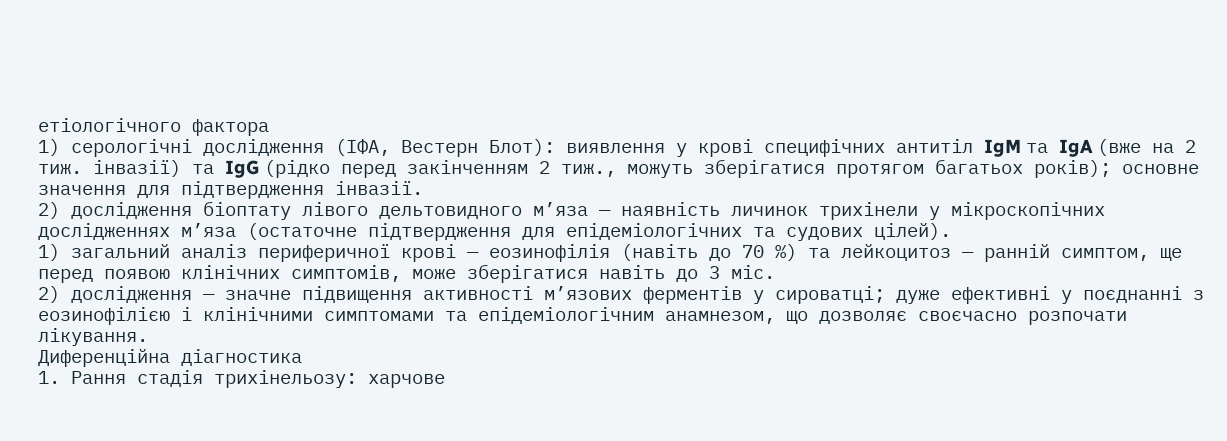етіологічного фактора
1) серологічні дослідження (ІФА, Вестерн Блот): виявлення у крові специфічних антитіл IgM та IgA (вже на 2 тиж. інвазії) та IgG (рідко перед закінченням 2 тиж., можуть зберігатися протягом багатьох років); основне значення для підтвердження інвазії.
2) дослідження біоптату лівого дельтовидного м’яза — наявність личинок трихінели у мікроскопічних дослідженнях м’яза (остаточне підтвердження для епідеміологічних та судових цілей).
1) загальний аналіз периферичної крові — еозинофілія (навіть до 70 %) та лейкоцитоз — ранній симптом, ще перед появою клінічних симптомів, може зберігатися навіть до 3 міс.
2) дослідження — значне підвищення активності м’язових ферментів у сироватці; дуже ефективні у поєднанні з еозинофілією і клінічними симптомами та епідеміологічним анамнезом, що дозволяє своєчасно розпочати лікування.
Диференційна діагностика
1. Рання стадія трихінельозу: харчове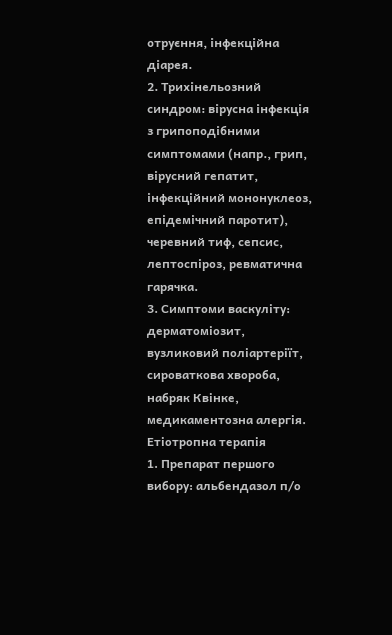отруєння, інфекційна діарея.
2. Трихінельозний синдром: вірусна інфекція з грипоподібними симптомами (напр., грип, вірусний гепатит, інфекційний мононуклеоз, епідемічний паротит), черевний тиф, сепсис, лептоспіроз, ревматична гарячка.
3. Симптоми васкуліту: дерматоміозит, вузликовий поліартеріїт, сироваткова хвороба, набряк Квінке, медикаментозна алергія.
Етіотропна терапія
1. Препарат першого вибору: альбендазол п/о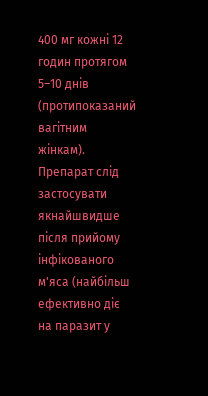400 мг кожні 12 годин протягом 5–10 днів (протипоказаний вагітним жінкам). Препарат слід застосувати якнайшвидше після прийому інфікованого м'яса (найбільш ефективно діє на паразит у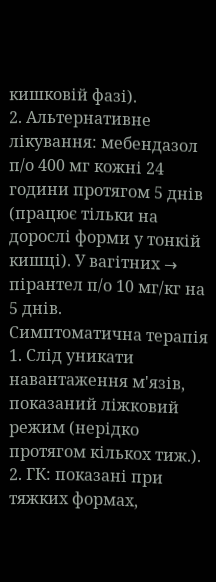кишковій фазі).
2. Альтернативне лікування: мебендазол п/о 400 мг кожні 24 години протягом 5 днів (працює тільки на дорослі форми у тонкій кишці). У вагітних → пірантел п/о 10 мг/кг на 5 днів.
Симптоматична терапія
1. Слід уникати навантаження м'язів, показаний ліжковий режим (нерідко протягом кількох тиж.).
2. ГК: показані при тяжких формах,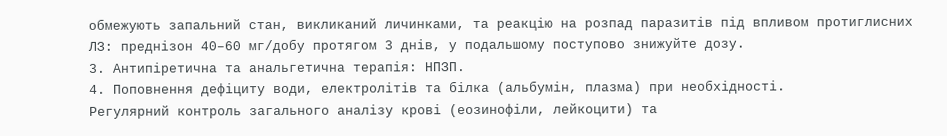обмежують запальний стан, викликаний личинками, та реакцію на розпад паразитів під впливом протиглисних ЛЗ: преднізон 40–60 мг/добу протягом 3 днів, у подальшому поступово знижуйте дозу.
3. Антипіретична та анальгетична терапія: НПЗП.
4. Поповнення дефіциту води, електролітів та білка (альбумін, плазма) при необхідності.
Регулярний контроль загального аналізу крові (еозинофіли, лейкоцити) та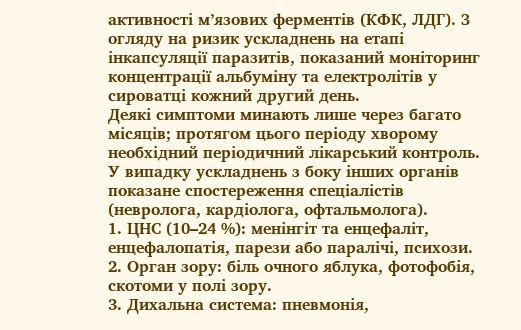активності м’язових ферментів (КФК, ЛДГ). З огляду на ризик ускладнень на етапі інкапсуляції паразитів, показаний моніторинг концентрації альбуміну та електролітів у сироватці кожний другий день.
Деякі симптоми минають лише через багато місяців; протягом цього періоду хворому необхідний періодичний лікарський контроль. У випадку ускладнень з боку інших органів показане спостереження спеціалістів (невролога, кардіолога, офтальмолога).
1. ЦНС (10–24 %): менінгіт та енцефаліт, енцефалопатія, парези або паралічі, психози.
2. Орган зору: біль очного яблука, фотофобія, скотоми у полі зору.
3. Дихальна система: пневмонія,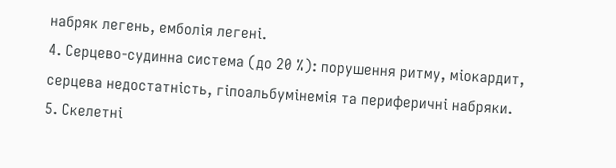набряк легень, емболія легені.
4. Серцево-судинна система (до 20 %): порушення ритму, міокардит, серцева недостатність, гіпоальбумінемія та периферичні набряки.
5. Скелетні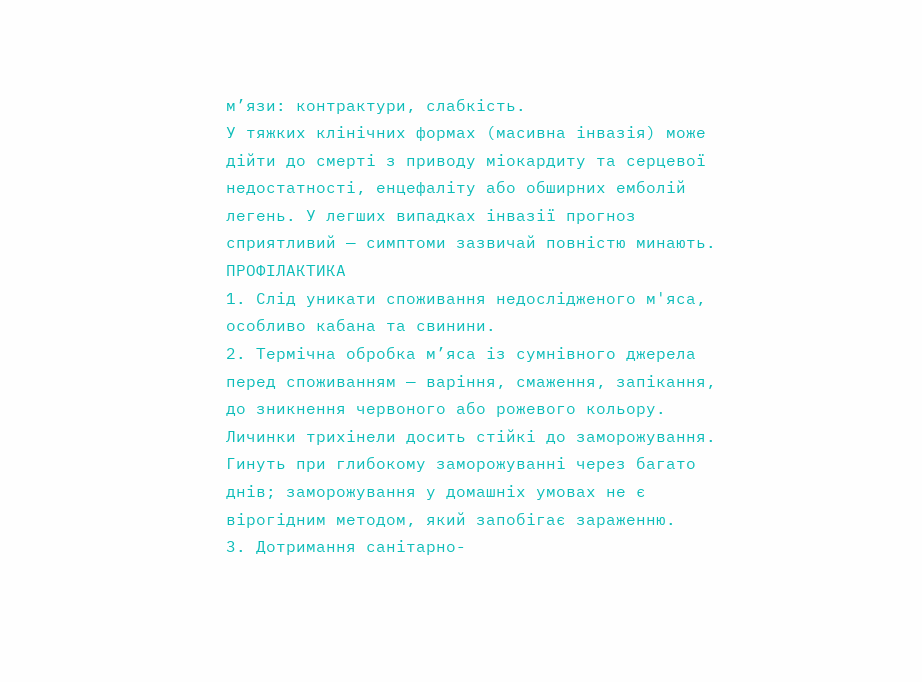м’язи: контрактури, слабкість.
У тяжких клінічних формах (масивна інвазія) може дійти до смерті з приводу міокардиту та серцевої недостатності, енцефаліту або обширних емболій легень. У легших випадках інвазії прогноз сприятливий — симптоми зазвичай повністю минають.
ПРОФІЛАКТИКА
1. Слід уникати споживання недослідженого м'яса, особливо кабана та свинини.
2. Термічна обробка м’яса із сумнівного джерела перед споживанням — варіння, смаження, запікання, до зникнення червоного або рожевого кольору. Личинки трихінели досить стійкі до заморожування. Гинуть при глибокому заморожуванні через багато днів; заморожування у домашніх умовах не є вірогідним методом, який запобігає зараженню.
3. Дотримання санітарно-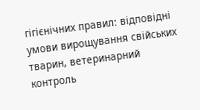гігієнічних правил: відповідні умови вирощування свійських тварин, ветеринарний контроль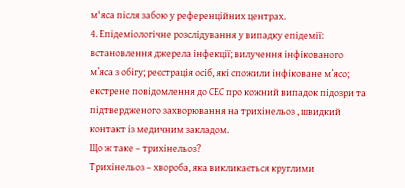м'яса після забою у референційних центрах.
4. Епідеміологічне розслідування у випадку епідемії: встановлення джерела інфекції; вилучення інфікованого м’яса з обігу; реєстрація осіб, які спожили інфіковане м’ясо; екстрене повідомлення до СЕС про кожний випадок підозри та підтвердженого захворювання на трихінельоз , швидкий контакт із медичним закладом.
Що ж таке – трихінельоз?
Трихінельоз – хвороба, яка викликається круглими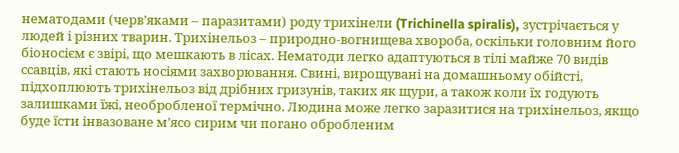нематодами (черв’яками – паразитами) роду трихінели (Trichinella spiralis), зустрічається у людей і різних тварин. Трихінельоз – природно-вогнищева хвороба, оскільки головним його біоносієм є звірі, що мешкають в лісах. Нематоди легко адаптуються в тілі майже 70 видів ссавців, які стають носіями захворювання. Свині, вирощувані на домашньому обійсті, підхоплюють трихінельоз від дрібних гризунів, таких як щури, а також коли їх годують залишками їжі, необробленої термічно. Людина може легко заразитися на трихінельоз, якщо буде їсти інвазоване м’ясо сирим чи погано обробленим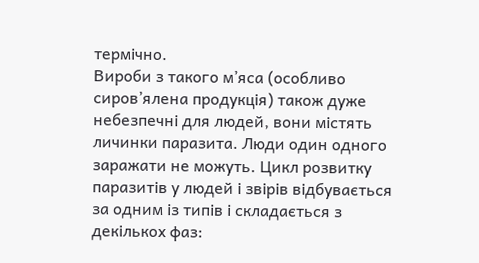термічно.
Вироби з такого м’яса (особливо сиров’ялена продукція) також дуже небезпечні для людей, вони містять личинки паразита. Люди один одного заражати не можуть. Цикл розвитку паразитів у людей і звірів відбувається за одним із типів і складається з декількох фаз: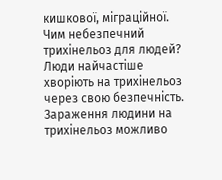кишкової, міграційної.
Чим небезпечний трихінельоз для людей?
Люди найчастіше хворіють на трихінельоз через свою безпечність. Зараження людини на трихінельоз можливо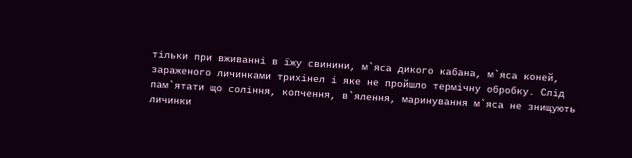тільки при вживанні в їжу свинини, м`яса дикого кабана, м`яса коней, зараженого личинками трихінел і яке не пройшло термічну обробку. Слід пам`ятати що соління, копчення, в`ялення, маринування м`яса не знищують личинки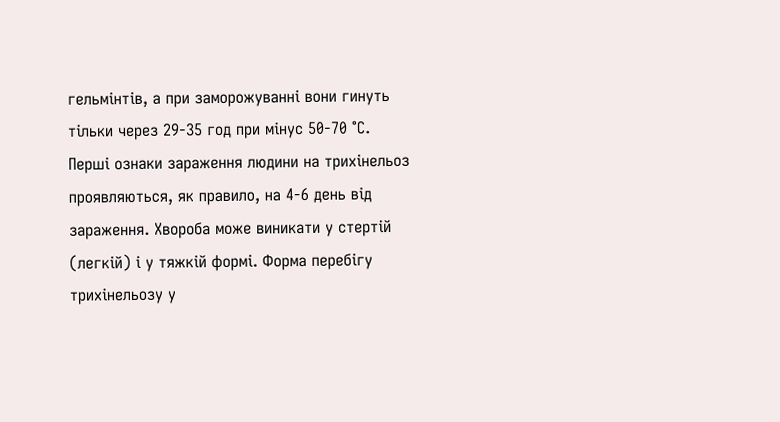гельмінтів, а при заморожуванні вони гинуть тільки через 29-35 год при мінус 50-70 °С. Перші ознаки зараження людини на трихінельоз проявляються, як правило, на 4-6 день від зараження. Хвороба може виникати у стертій (легкій) і у тяжкій формі. Форма перебігу трихінельозу у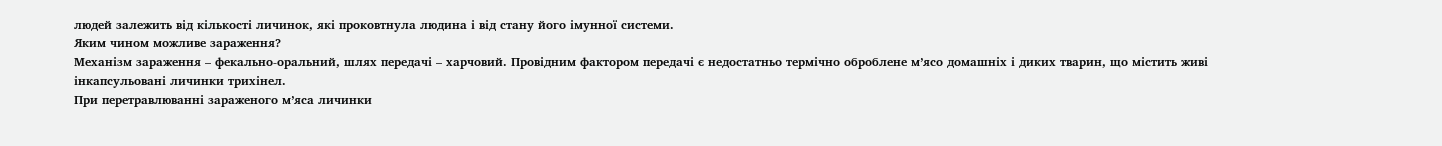людей залежить від кількості личинок, які проковтнула людина і від стану його імунної системи.
Яким чином можливе зараження?
Механізм зараження – фекально-оральний, шлях передачі – харчовий. Провідним фактором передачі є недостатньо термічно оброблене м’ясо домашніх і диких тварин, що містить живі інкапсульовані личинки трихінел.
При перетравлюванні зараженого м’яса личинки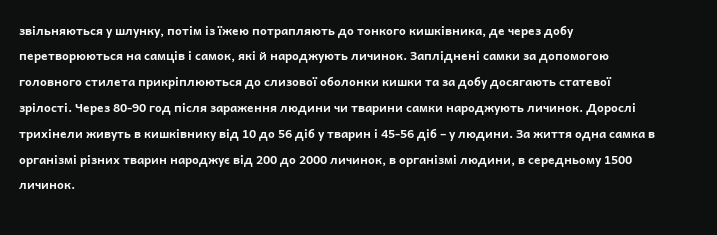звільняються у шлунку, потім із їжею потрапляють до тонкого кишківника, де через добу перетворюються на самців і самок, які й народжують личинок. Запліднені самки за допомогою головного стилета прикріплюються до слизової оболонки кишки та за добу досягають статевої зрілості. Через 80-90 год після зараження людини чи тварини самки народжують личинок. Дорослі трихінели живуть в кишківнику від 10 до 56 діб у тварин і 45-56 діб – у людини. За життя одна самка в організмі різних тварин народжує від 200 до 2000 личинок, в організмі людини, в середньому 1500 личинок.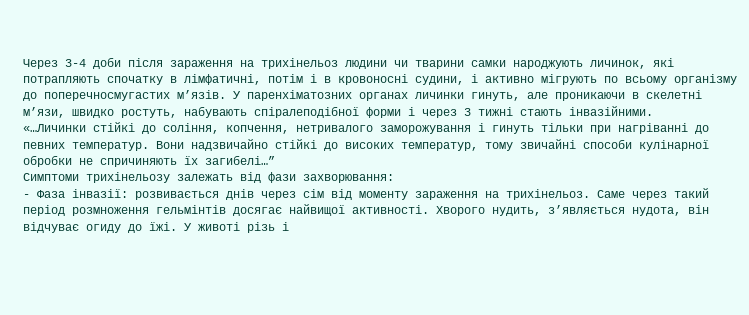Через 3-4 доби після зараження на трихінельоз людини чи тварини самки народжують личинок, які потрапляють спочатку в лімфатичні, потім і в кровоносні судини, і активно мігрують по всьому організму до поперечносмугастих м’язів. У паренхіматозних органах личинки гинуть, але проникаючи в скелетні м’язи, швидко ростуть, набувають спіралеподібної форми і через 3 тижні стають інвазійними.
«…Личинки стійкі до соління, копчення, нетривалого заморожування і гинуть тільки при нагріванні до певних температур. Вони надзвичайно стійкі до високих температур, тому звичайні способи кулінарної обробки не спричиняють їх загибелі…”
Симптоми трихінельозу залежать від фази захворювання:
- Фаза інвазії: розвивається днів через сім від моменту зараження на трихінельоз. Саме через такий період розмноження гельмінтів досягає найвищої активності. Хворого нудить, з’являється нудота, він відчуває огиду до їжі. У животі різь і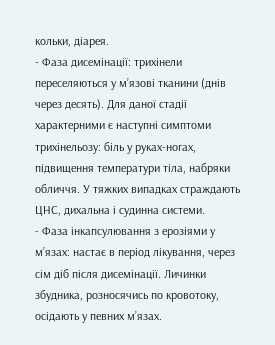кольки, діарея.
- Фаза дисемінації: трихінели переселяються у м’язові тканини (днів через десять). Для даної стадії характерними є наступні симптоми трихінельозу: біль у руках-ногах, підвищення температури тіла, набряки обличчя. У тяжких випадках страждають ЦНС, дихальна і судинна системи.
- Фаза інкапсулювання з ерозіями у м’язах: настає в період лікування, через сім діб після дисемінації. Личинки збудника, розносячись по кровотоку, осідають у певних м’язах.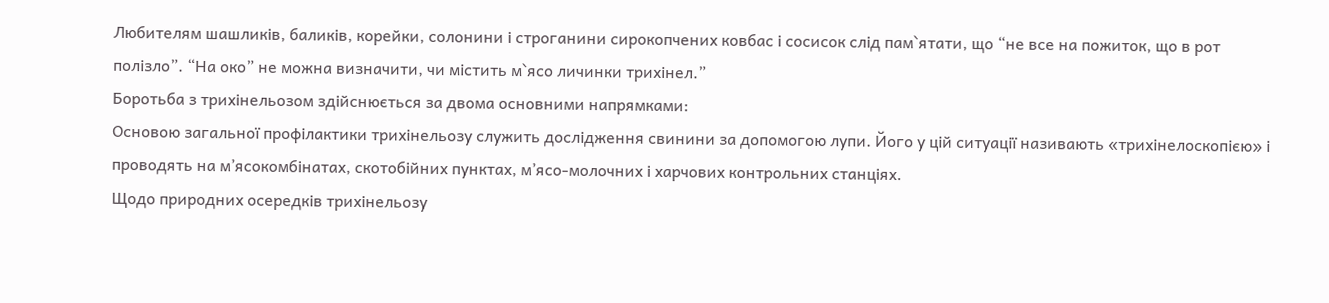Любителям шашликів, баликів, корейки, солонини і строганини сирокопчених ковбас і сосисок слід пам`ятати, що “не все на пожиток, що в рот полізло”. “На око” не можна визначити, чи містить м`ясо личинки трихінел.”
Боротьба з трихінельозом здійснюється за двома основними напрямками:
Основою загальної профілактики трихінельозу служить дослідження свинини за допомогою лупи. Його у цій ситуації називають «трихінелоскопією» і проводять на м’ясокомбінатах, скотобійних пунктах, м’ясо-молочних і харчових контрольних станціях.
Щодо природних осередків трихінельозу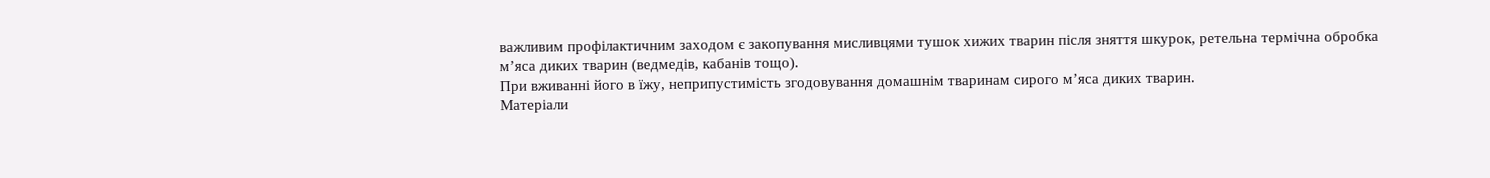важливим профілактичним заходом є закопування мисливцями тушок хижих тварин після зняття шкурок, ретельна термічна обробка м’яса диких тварин (ведмедів, кабанів тощо).
При вживанні його в їжу, неприпустимість згодовування домашнім тваринам сирого м’яса диких тварин.
Матеріали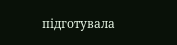підготувала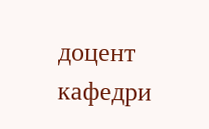доцент кафедри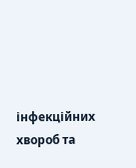інфекційних хвороб та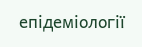епідеміології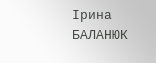Ірина БАЛАНЮК